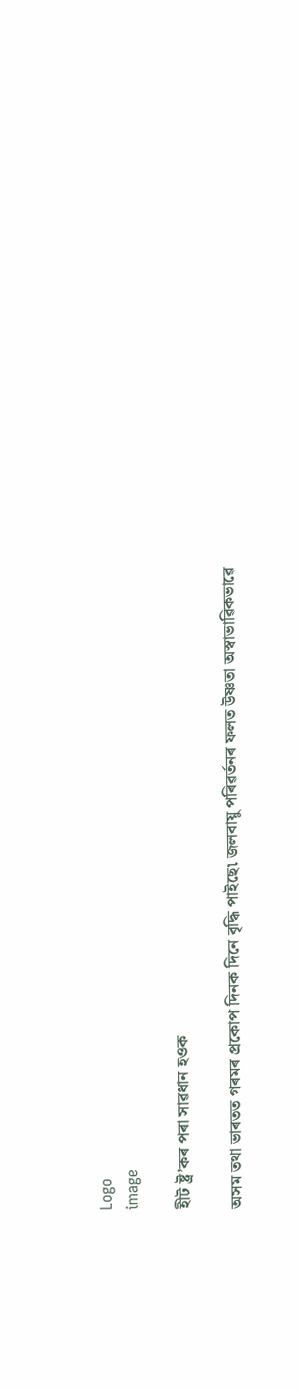Logo
image

হীট ষ্ট্ৰ’কৰ পৰা সাৱধান হওক

অসম তথা ভাৰতত গৰমৰ প্ৰকোপ দিনক দিনে বৃদ্ধি পাইছে৷ জলবায়ু পৰিৱৰ্তনৰ ফলত উষ্ণতা অস্বাভাৱিকভাৱে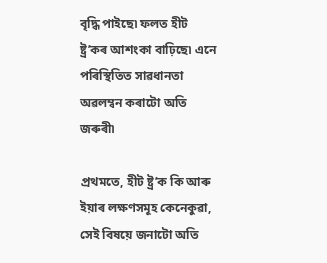বৃদ্ধি পাইছে৷ ফলত হীট ষ্ট্ৰ’কৰ আশংকা বাঢ়িছে৷ এনে পৰিস্থিতিত সাৱধানতা অৱলম্বন কৰাটো অতি জৰুৰী৷

প্ৰথমতে, হীট ষ্ট্ৰ’ক কি আৰু ইয়াৰ লক্ষণসমূহ কেনেকুৱা, সেই বিষয়ে জনাটো অতি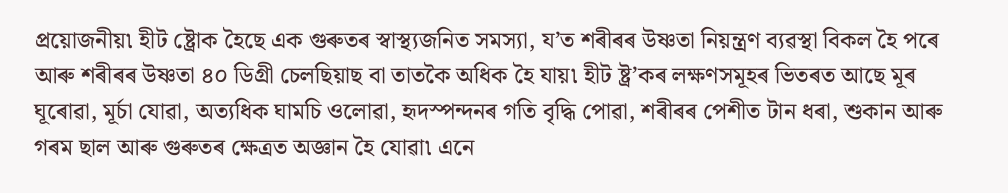প্ৰয়োজনীয়৷ হীট ষ্ট্ৰোক হৈছে এক গুৰুতৰ স্বাস্থ্যজনিত সমস্যা, য’ত শৰীৰৰ উষ্ণতা নিয়ন্ত্ৰণ ব্যৱস্থা বিকল হৈ পৰে আৰু শৰীৰৰ উষ্ণতা ৪০ ডিগ্ৰী চেলছিয়াছ বা তাতকৈ অধিক হৈ যায়৷ হীট ষ্ট্ৰ’কৰ লক্ষণসমূহৰ ভিতৰত আছে মূৰ ঘূৰোৱা, মূৰ্চা যোৱা, অত্যধিক ঘামচি ওলোৱা, হৃদস্পন্দনৰ গতি বৃদ্ধি পোৱা, শৰীৰৰ পেশীত টান ধৰা, শুকান আৰু গৰম ছাল আৰু গুৰুতৰ ক্ষেত্ৰত অজ্ঞান হৈ যোৱা৷ এনে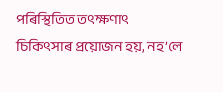পৰিস্থিতিত তৎক্ষণাৎ চিকিৎসাৰ প্ৰয়োজন হয়, নহ’লে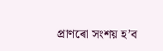প্ৰাণৰো সংশয় হ’ব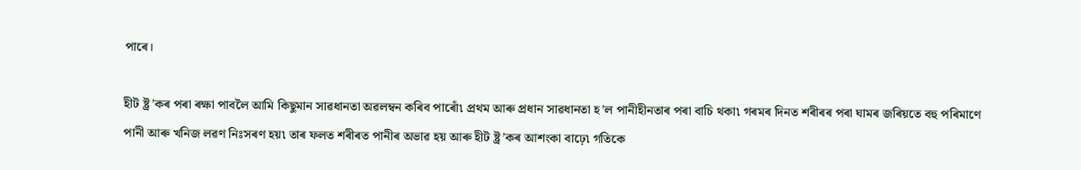পাৰে।

হীট ষ্ট্ৰ’কৰ পৰা ৰক্ষা পাবলৈ আমি কিছুমান সাৱধানতা অৱলম্বন কৰিব পাৰোঁ৷ প্ৰথম আৰু প্ৰধান সাৱধানতা হ’ল পানীহীনতাৰ পৰা বাচি থকা৷ গৰমৰ দিনত শৰীৰৰ পৰা ঘামৰ জৰিয়তে বহু পৰিমাণে পানী আৰু খনিজ লৱণ নিঃসৰণ হয়৷ তাৰ ফলত শৰীৰত পানীৰ অভাৱ হয় আৰু হীট ষ্ট্ৰ’কৰ আশংকা বাঢ়ে৷ গতিকে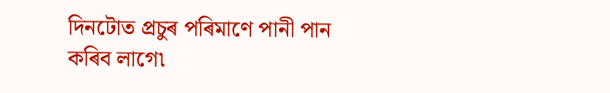দিনটোত প্ৰচুৰ পৰিমাণে পানী পান কৰিব লাগে৷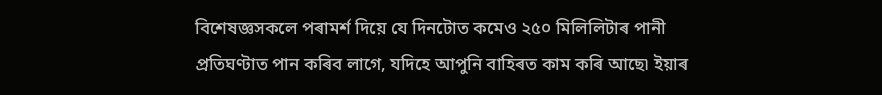বিশেষজ্ঞসকলে পৰামৰ্শ দিয়ে যে দিনটোত কমেও ২৫০ মিলিলিটাৰ পানী প্ৰতিঘণ্টাত পান কৰিব লাগে, যদিহে আপুনি বাহিৰত কাম কৰি আছে৷ ইয়াৰ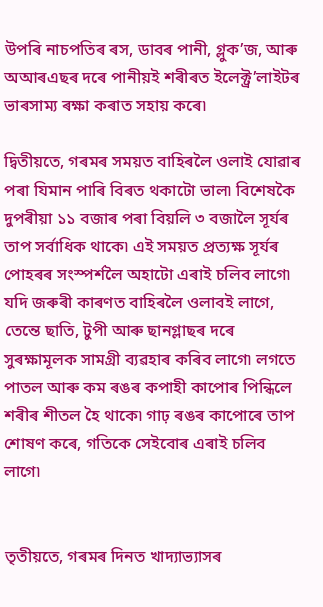উপৰি নাচপতিৰ ৰস, ডাবৰ পানী, গ্লুক’জ, আৰু অআৰএছৰ দৰে পানীয়ই শৰীৰত ইলেক্ট্ৰ’লাইটৰ ভাৰসাম্য ৰক্ষা কৰাত সহায় কৰে৷

দ্বিতীয়তে, গৰমৰ সময়ত বাহিৰলৈ ওলাই যোৱাৰ পৰা যিমান পাৰি বিৰত থকাটো ভাল৷ বিশেষকৈ দুপৰীয়া ১১ বজাৰ পৰা বিয়লি ৩ বজালৈ সূৰ্যৰ তাপ সৰ্বাধিক থাকে৷ এই সময়ত প্ৰত্যক্ষ সূৰ্যৰ পোহৰৰ সংস্পৰ্শলৈ অহাটো এৰাই চলিব লাগে৷ যদি জৰুৰী কাৰণত বাহিৰলৈ ওলাবই লাগে, তেন্তে ছাতি, টুপী আৰু ছানগ্লাছৰ দৰে সুৰক্ষামূলক সামগ্ৰী ব্যৱহাৰ কৰিব লাগে৷ লগতে পাতল আৰু কম ৰঙৰ কপাহী কাপোৰ পিন্ধিলে শৰীৰ শীতল হৈ থাকে৷ গাঢ় ৰঙৰ কাপোৰে তাপ শোষণ কৰে, গতিকে সেইবোৰ এৰাই চলিব লাগে৷


তৃতীয়তে, গৰমৰ দিনত খাদ্যাভ্যাসৰ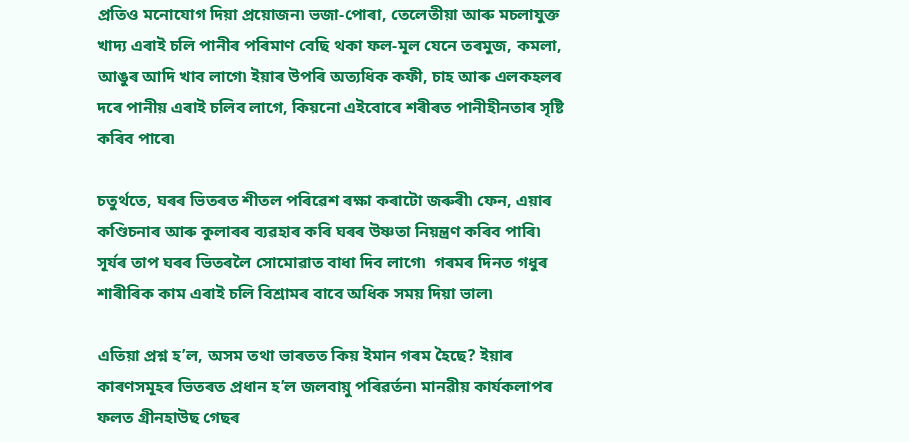প্ৰতিও মনোযোগ দিয়া প্ৰয়োজন৷ ভজা-পোৰা, তেলেতীয়া আৰু মচলাযুক্ত খাদ্য এৰাই চলি পানীৰ পৰিমাণ বেছি থকা ফল-মূল যেনে তৰমুজ, কমলা, আঙুৰ আদি খাব লাগে৷ ইয়াৰ উপৰি অত্যধিক কফী, চাহ আৰু এলকহলৰ দৰে পানীয় এৰাই চলিব লাগে, কিয়নো এইবোৰে শৰীৰত পানীহীনতাৰ সৃষ্টি কৰিব পাৰে৷

চতুৰ্থতে, ঘৰৰ ভিতৰত শীতল পৰিৱেশ ৰক্ষা কৰাটো জৰুৰী৷ ফেন, এয়াৰ কণ্ডিচনাৰ আৰু কুলাৰৰ ব্যৱহাৰ কৰি ঘৰৰ উষ্ণতা নিয়ন্ত্ৰণ কৰিব পাৰি৷  সূৰ্যৰ তাপ ঘৰৰ ভিতৰলৈ সোমোৱাত বাধা দিব লাগে৷  গৰমৰ দিনত গধুৰ শাৰীৰিক কাম এৰাই চলি বিশ্ৰামৰ বাবে অধিক সময় দিয়া ভাল৷

এতিয়া প্ৰশ্ন হ’ল, অসম তথা ভাৰতত কিয় ইমান গৰম হৈছে? ইয়াৰ কাৰণসমূহৰ ভিতৰত প্ৰধান হ’ল জলবায়ু পৰিৱৰ্তন৷ মানৱীয় কাৰ্যকলাপৰ ফলত গ্ৰীনহাউছ গেছৰ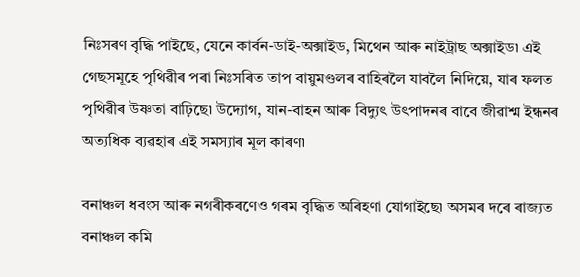নিঃসৰণ বৃদ্ধি পাইছে, যেনে কাৰ্বন-ডাই-অক্সাইড, মিথেন আৰু নাইট্ৰাছ অক্সাইড৷ এই গেছসমূহে পৃথিৱীৰ পৰা নিঃসৰিত তাপ বায়ুমণ্ডলৰ বাহিৰলৈ যাবলৈ নিদিয়ে, যাৰ ফলত পৃথিৱীৰ উষ্ণতা বাঢ়িছে৷ উদ্যোগ, যান-বাহন আৰু বিদ্যুৎ উৎপাদনৰ বাবে জীৱাশ্ম ইন্ধনৰ অত্যধিক ব্যৱহাৰ এই সমস্যাৰ মূল কাৰণ৷

বনাঞ্চল ধবংস আৰু নগৰীকৰণেও গৰম বৃদ্ধিত অৰিহণা যোগাইছে৷ অসমৰ দৰে ৰাজ্যত বনাঞ্চল কমি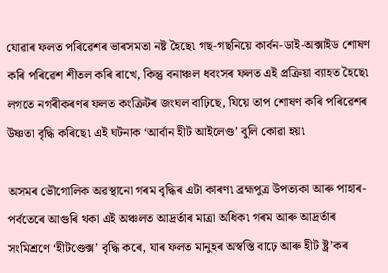যোৱাৰ ফলত পৰিৱেশৰ ভাৰসমতা নষ্ট হৈছে৷ গছ-গছনিয়ে কাৰ্বন-ডাই-অক্সাইড শোষণ কৰি পৰিৱেশ শীতল কৰি ৰাখে, কিন্তু বনাঞ্চল ধবংসৰ ফলত এই প্ৰক্ৰিয়া ব্যাহত হৈছে৷ লগতে নগৰীকৰণৰ ফলত কংক্ৰিটৰ জংঘল বাঢ়িছে, যিয়ে তাপ শোষণ কৰি পৰিৱেশৰ উষ্ণতা বৃদ্ধি কৰিছে৷ এই ঘটনাক ‘আৰ্বান হীট আইলেণ্ড’ বুলি কোৱা হয়৷

অসমৰ ভৌগোলিক অৱস্থানো গৰম বৃদ্ধিৰ এটা কাৰণ৷ ব্ৰহ্মপুত্ৰ উপত্যকা আৰু পাহাৰ-পৰ্বতেৰে আগুৰি থকা এই অঞ্চলত আদ্ৰৰ্তাৰ মাত্ৰা অধিক৷ গৰম আৰু আদ্ৰৰ্তাৰ সংমিশ্ৰণে ‘হীটণ্ডেক্স’ বৃদ্ধি কৰে, যাৰ ফলত মানুহৰ অস্বস্তি বাঢ়ে আৰু হীট ষ্ট্ৰ’কৰ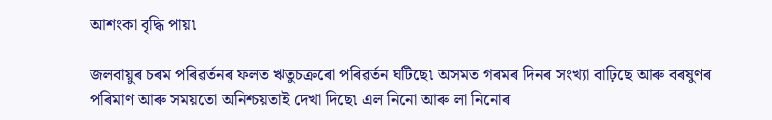আশংকা বৃদ্ধি পায়৷

জলবায়ুৰ চৰম পৰিৱৰ্তনৰ ফলত ঋতুচক্ৰৰো পৰিৱৰ্তন ঘটিছে৷ অসমত গৰমৰ দিনৰ সংখ্যা বাঢ়িছে আৰু বৰষুণৰ পৰিমাণ আৰু সময়তো অনিশ্চয়তাই দেখা দিছে৷ এল নিনো আৰু লা নিনোৰ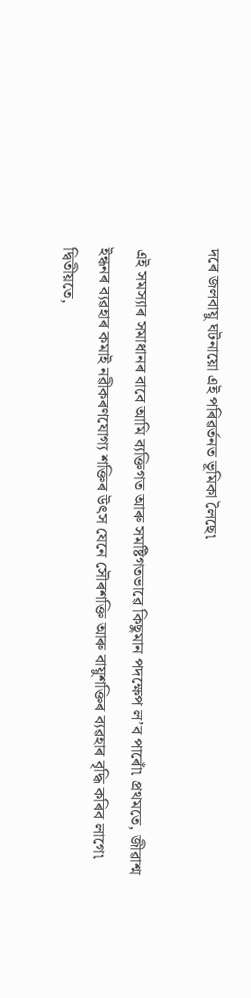দৰে জলবায়ু ঘটনায়ো এই পৰিৱৰ্তনত ভূমিকা লৈছে৷

এই সমস্যাৰ সমাধানৰ বাবে আমি ব্যক্তিগত আৰু সমষ্টিগতভাৱে কিছুমান পদক্ষেপ ল’ব পাৰোঁ৷ প্ৰথমতে, জীৱাশ্ম ইন্ধনৰ ব্যৱহাৰ কমাই নৱীকৰণযোগ্য শক্তিৰ উৎস যেনে সৌৰশক্তি আৰু বায়ুশক্তিৰ ব্যৱহাৰ বৃদ্ধি কৰিব লাগে৷ দ্বিতীয়তে,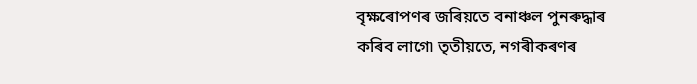বৃক্ষৰোপণৰ জৰিয়তে বনাঞ্চল পুনৰুদ্ধাৰ কৰিব লাগে৷ তৃতীয়তে, নগৰীকৰণৰ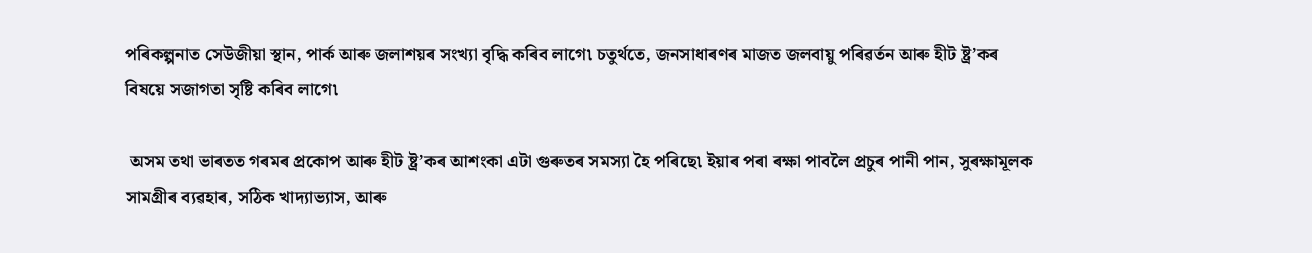পৰিকল্পনাত সেউজীয়া স্থান, পাৰ্ক আৰু জলাশয়ৰ সংখ্যা বৃদ্ধি কৰিব লাগে৷ চতুৰ্থতে, জনসাধাৰণৰ মাজত জলবায়ু পৰিৱৰ্তন আৰু হীট ষ্ট্ৰ’কৰ বিষয়ে সজাগতা সৃষ্টি কৰিব লাগে৷

 অসম তথা ভাৰতত গৰমৰ প্ৰকোপ আৰু হীট ষ্ট্ৰ’কৰ আশংকা এটা গুৰুতৰ সমস্যা হৈ পৰিছে৷ ইয়াৰ পৰা ৰক্ষা পাবলৈ প্ৰচুৰ পানী পান, সুৰক্ষামূলক সামগ্ৰীৰ ব্যৱহাৰ, সঠিক খাদ্যাভ্যাস, আৰু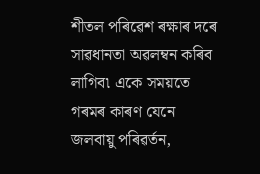শীতল পৰিৱেশ ৰক্ষাৰ দৰে সাৱধানতা অৱলম্বন কৰিব লাগিব৷ একে সময়তে গৰমৰ কাৰণ যেনে জলবায়ু পৰিৱৰ্তন,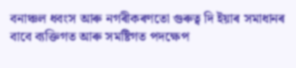বনাঞ্চল ধবংস আৰু নগৰীকৰণতো গুৰুত্ব দি ইয়াৰ সমাধানৰ বাবে ব্যক্তিগত আৰু সমষ্টিগত পদক্ষেপ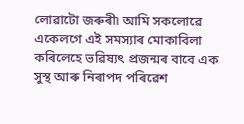লোৱাটো জৰুৰী৷ আমি সকলোৱে একেলগে এই সমস্যাৰ মোকাবিলা কৰিলেহে ভৱিষ্যৎ প্ৰজন্মৰ বাবে এক সুস্থ আৰু নিৰাপদ পৰিৱেশ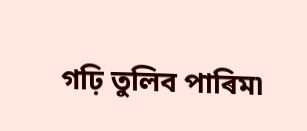গঢ়ি তুলিব পাৰিম৷